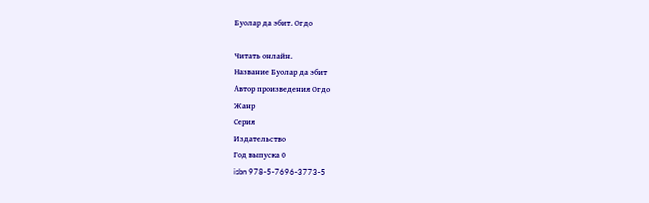Буолар да эбит. Огдо

Читать онлайн.
Название Буолар да эбит
Автор произведения Огдо
Жанр
Серия
Издательство
Год выпуска 0
isbn 978-5-7696-3773-5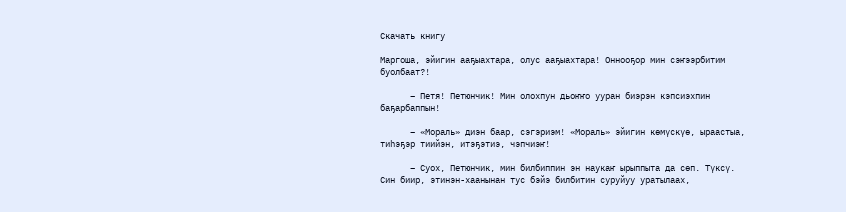Скачать книгу

Маргоша, эйигин ааҕыахтара, олус ааҕыахтара! Оннооҕор мин сэҥээрбитим буолбаат?!

      – Петя! Петюнчик! Мин олохпун дьоҥҥо ууран биэрэн кэпсиэхпин баҕарбаппын!

      – «Мораль» диэн баар, сэгэриэм! «Мораль» эйигин көмүскүө, ыраастыа, тиһэҕэр тиийэн, итэҕэтиэ, чэпчиэҥ!

      – Суох, Петюнчик, мин билбиппин эн наукаҥ ырыппыта да сөп. Түксү. Син биир, этинэн-хаанынан тус бэйэ билбитин суруйуу уратылаах,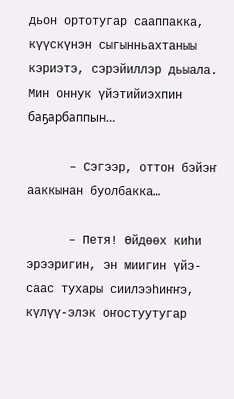дьон ортотугар сааппакка, күүскүнэн сыгынньахтаныы кэриэтэ, сэрэйиллэр дьыала. Мин оннук үйэтийиэхпин баҕарбаппын…

      – Сэгээр, оттон бэйэҥ ааккынан буолбакка…

      – Петя! Өйдөөх киһи эрээригин, эн миигин үйэ-саас тухары сиилээһиҥҥэ, күлүү-элэк оҥостуутугар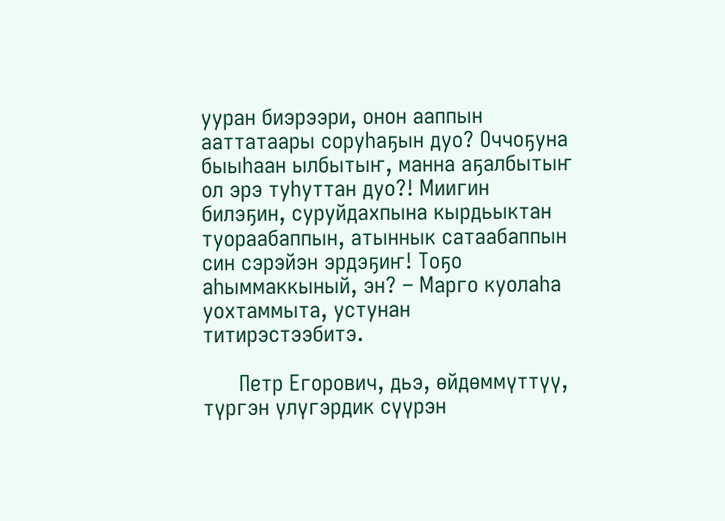ууран биэрээри, онон ааппын ааттатаары соруһаҕын дуо? Оччоҕуна быыһаан ылбытыҥ, манна аҕалбытыҥ ол эрэ туһуттан дуо?! Миигин билэҕин, суруйдахпына кырдьыктан туораабаппын, атыннык сатаабаппын син сэрэйэн эрдэҕиҥ! Тоҕо аһыммаккыный, эн? – Марго куолаһа уохтаммыта, устунан титирэстээбитэ.

      Петр Егорович, дьэ, өйдөммүттүү, түргэн үлүгэрдик сүүрэн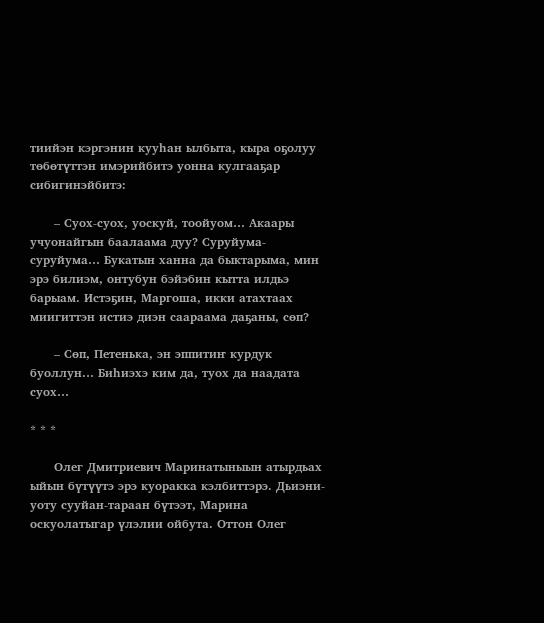тиийэн кэргэнин кууһан ылбыта, кыра оҕолуу төбөтүттэн имэрийбитэ уонна кулгааҕар сибигинэйбитэ:

      – Суох-суох, уоскуй, тоойуом… Акаары учуонайгын баалаама дуу? Суруйума-суруйума… Букатын ханна да быктарыма, мин эрэ билиэм, онтубун бэйэбин кытта илдьэ барыам. Истэҕин, Маргоша, икки атахтаах миигиттэн истиэ диэн саараама даҕаны, сөп?

      – Сөп, Петенька, эн эппитиҥ курдук буоллун… Биһиэхэ ким да, туох да наадата суох…

* * *

      Олег Дмитриевич Маринатыныын атырдьах ыйын бүтүүтэ эрэ куоракка кэлбиттэрэ. Дьиэни-уоту сууйан-тараан бүтээт, Марина оскуолатыгар үлэлии ойбута. Оттон Олег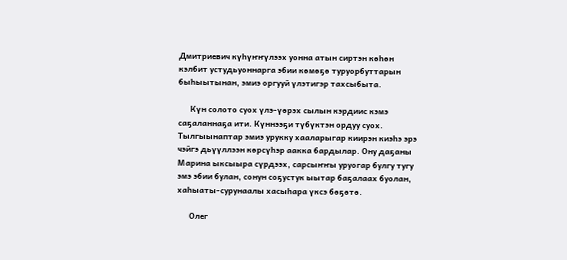Дмитриевич күһүҥҥүлээх уонна атын сиртэн көһөн кэлбит устудьуоннарга эбии көмөҕө туруорбуттарын быһыытынан, эмиэ оргууй үлэтигэр тахсыбыта.

      Күн солото суох үлэ-үөрэх сылын кэрдиис кэмэ саҕаланнаҕа ити. Күннээҕи түбүктэн ордуу суох. Тылгыынаптар эмиэ урукку хааларыгар киирэн киэһэ эрэ чэйгэ дьүүллээн көрсүһэр аакка бардылар. Ону даҕаны Марина ыксыыра сүрдээх, сарсыҥҥы уруогар булгу тугу эмэ эбии булан, сонун соҕустук ыытар баҕалаах буолан, хаһыаты-сурунаалы хасыһара үксэ бөҕөтө.

      Олег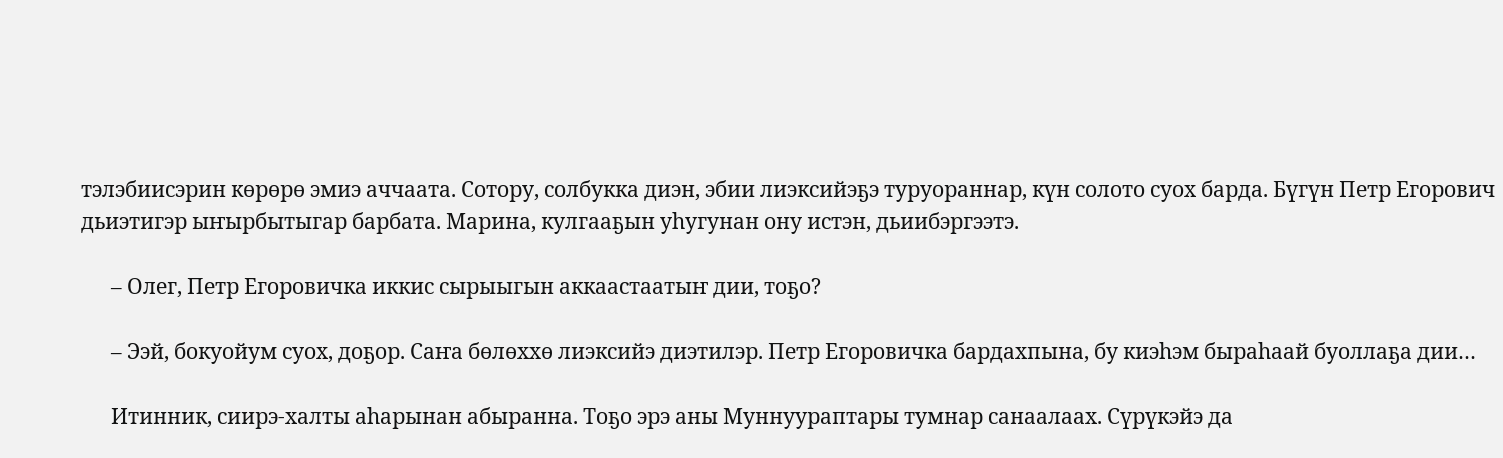тэлэбиисэрин көрөрө эмиэ аччаата. Сотору, солбукка диэн, эбии лиэксийэҕэ туруораннар, күн солото суох барда. Бүгүн Петр Егорович дьиэтигэр ыҥырбытыгар барбата. Марина, кулгааҕын уһугунан ону истэн, дьиибэргээтэ.

      – Олег, Петр Егоровичка иккис сырыыгын аккаастаатыҥ дии, тоҕо?

      – Ээй, бокуойум суох, доҕор. Саҥа бөлөххө лиэксийэ диэтилэр. Петр Егоровичка бардахпына, бу киэһэм быраһаай буоллаҕа дии…

      Итинник, сиирэ-халты аһарынан абыранна. Тоҕо эрэ аны Муннуураптары тумнар санаалаах. Сүрүкэйэ да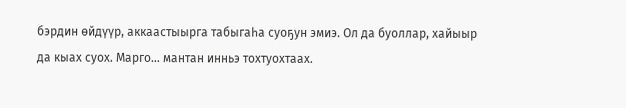бэрдин өйдүүр, аккаастыырга табыгаһа суоҕун эмиэ. Ол да буоллар, хайыыр да кыах суох. Марго… мантан инньэ тохтуохтаах.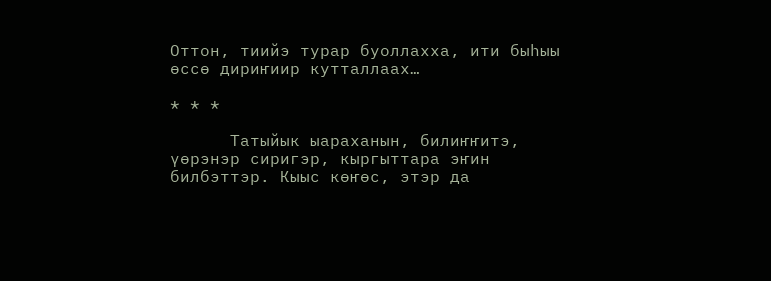Оттон, тиийэ турар буоллахха, ити быһыы өссө дириҥиир кутталлаах…

* * *

      Татыйык ыараханын, билиҥҥитэ, үөрэнэр сиригэр, кыргыттара эҥин билбэттэр. Кыыс көҥөс, этэр да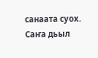санаата суох. Саҥа дьыл